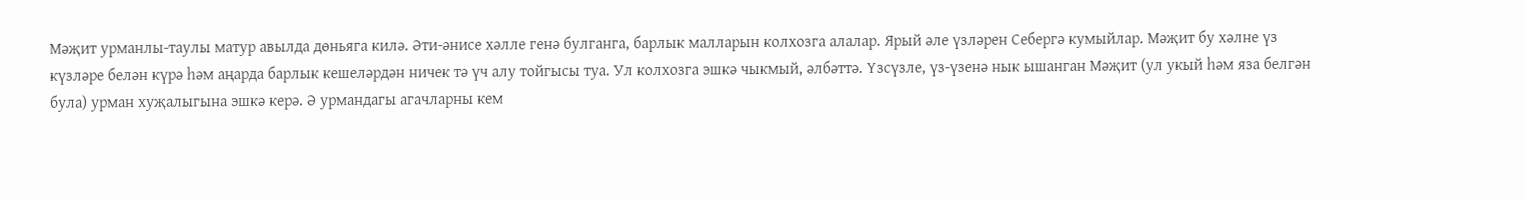Мәҗит урманлы-таулы матур авылда дөньяга килә. Әти-әнисе хәлле генә булганга, барлык малларын колхозга алалар. Ярый әле үзләрен Себергә кумыйлар. Мәҗит бу хәлне үз күзләре белән күрә һәм аңарда барлык кешеләрдән ничек тә үч алу тойгысы туа. Ул колхозга эшкә чыкмый, әлбәттә. Үзсүзле, үз-үзенә нык ышанган Мәҗит (ул укый һәм яза белгән була) урман хуҗалыгына эшкә керә. Ә урмандагы агачларны кем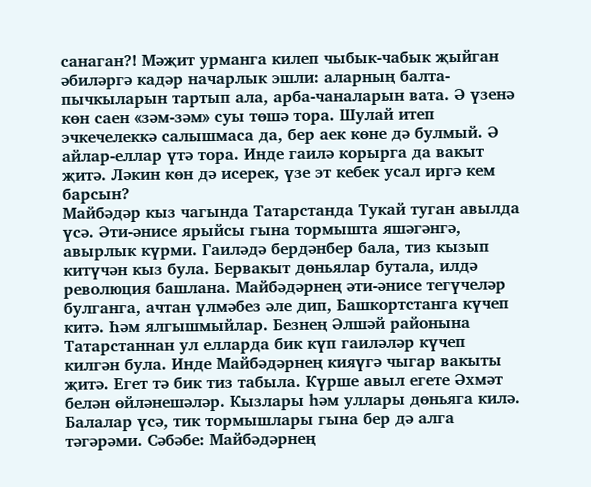санаган?! Мәҗит урманга килеп чыбык-чабык җыйган әбиләргә кадәр начарлык эшли: аларның балта-пычкыларын тартып ала, арба-чаналарын вата. Ә үзенә көн саен «зәм-зәм» суы төшә тора. Шулай итеп эчкечелеккә салышмаса да, бер аек көне дә булмый. Ә айлар-еллар үтә тора. Инде гаилә корырга да вакыт җитә. Ләкин көн дә исерек, үзе эт кебек усал иргә кем барсын?
Майбәдәр кыз чагында Татарстанда Тукай туган авылда үсә. Әти-әнисе ярыйсы гына тормышта яшәгәнгә, авырлык күрми. Гаиләдә бердәнбер бала, тиз кызып китүчән кыз була. Бервакыт дөньялар бутала, илдә революция башлана. Майбәдәрнең әти-әнисе тегүчеләр булганга, ачтан үлмәбез әле дип, Башкортстанга күчеп китә. Һәм ялгышмыйлар. Безнең Әлшәй районына Татарстаннан ул елларда бик күп гаиләләр күчеп килгән була. Инде Майбәдәрнең кияүгә чыгар вакыты җитә. Егет тә бик тиз табыла. Күрше авыл егете Әхмәт белән өйләнешәләр. Кызлары һәм уллары дөньяга килә. Балалар үсә, тик тормышлары гына бер дә алга тәгәрәми. Сәбәбе: Майбәдәрнең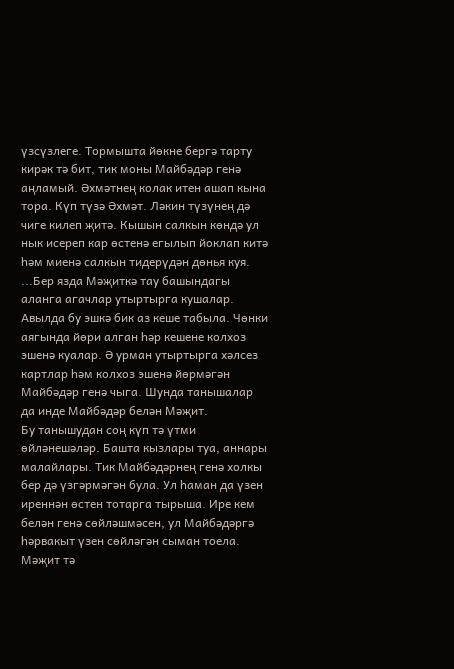үзсүзлеге. Тормышта йөкне бергә тарту кирәк тә бит, тик моны Майбәдәр генә аңламый. Әхмәтнең колак итен ашап кына тора. Күп түзә Әхмәт. Ләкин түзүнең дә чиге килеп җитә. Кышын салкын көндә ул нык исереп кар өстенә егылып йоклап китә һәм миенә салкын тидерүдән дөнья куя.
...Бер язда Мәҗиткә тау башындагы аланга агачлар утыртырга кушалар. Авылда бу эшкә бик аз кеше табыла. Чөнки аягында йөри алган һәр кешене колхоз эшенә куалар. Ә урман утыртырга хәлсез картлар һәм колхоз эшенә йөрмәгән Майбәдәр генә чыга. Шунда танышалар да инде Майбәдәр белән Мәҗит.
Бу танышудан соң күп тә үтми өйләнешәләр. Башта кызлары туа, аннары малайлары. Тик Майбәдәрнең генә холкы бер дә үзгәрмәгән була. Ул һаман да үзен иреннән өстен тотарга тырыша. Ире кем белән генә сөйләшмәсен, ул Майбәдәргә һәрвакыт үзен сөйләгән сыман тоела. Мәҗит тә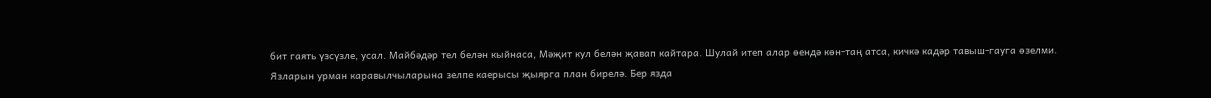бит гаять үзсүзле, усал. Майбәдәр тел белән кыйнаса, Мәҗит кул белән җавап кайтара. Шулай итеп алар өендә көн-таң атса, кичкә кадәр тавыш-гауга өзелми.
Язларын урман каравылчыларына зелпе каерысы җыярга план бирелә. Бер язда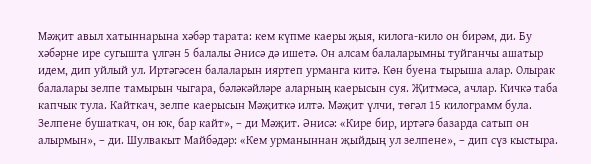Мәҗит авыл хатыннарына хәбәр тарата: кем күпме каеры җыя, килога-кило он бирәм, ди. Бу хәбәрне ире сугышта үлгән 5 балалы Әнисә дә ишетә. Он алсам балаларымны туйганчы ашатыр идем, дип уйлый ул. Иртәгәсен балаларын ияртеп урманга китә. Көн буена тырыша алар. Олырак балалары зелпе тамырын чыгара, бәләкәйләре аларның каерысын суя. Җитмәсә, ачлар. Кичкә таба капчык тула. Кайткач, зелпе каерысын Мәҗиткә илтә. Мәҗит үлчи, төгәл 15 килограмм була. Зелпене бушаткач, он юк, бар кайт», – ди Мәҗит. Әнисә: «Кире бир, иртәгә базарда сатып он алырмын», – ди. Шулвакыт Майбәдәр: «Кем урманыннан җыйдың ул зелпене», – дип сүз кыстыра.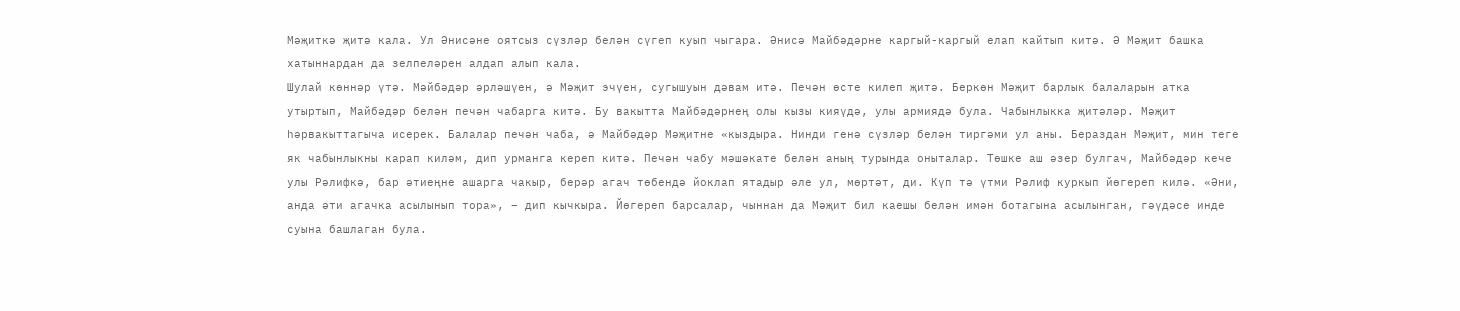Мәҗиткә җитә кала. Ул Әнисәне оятсыз сүзләр белән сүгеп куып чыгара. Әнисә Майбәдәрне каргый-каргый елап кайтып китә. Ә Мәҗит башка хатыннардан да зелпеләрен алдап алып кала.
Шулай көннәр үтә. Мәйбәдәр әрләшүен, ә Мәҗит эчүен, сугышуын дәвам итә. Печән өсте килеп җитә. Беркөн Мәҗит барлык балаларын атка утыртып, Майбәдәр белән печән чабарга китә. Бу вакытта Майбәдәрнең олы кызы кияүдә, улы армиядә була. Чабынлыкка җитәләр. Мәҗит һәрвакыттагыча исерек. Балалар печән чаба, ә Майбәдәр Мәҗитне «кыздыра. Нинди генә сүзләр белән тиргәми ул аны. Бераздан Мәҗит, мин теге як чабынлыкны карап киләм, дип урманга кереп китә. Печән чабу мәшәкате белән аның турында оныталар. Төшке аш әзер булгач, Майбәдәр кече улы Рәлифкә, бар әтиеңне ашарга чакыр, берәр агач төбендә йоклап ятадыр әле ул, мөртәт, ди. Күп тә үтми Рәлиф куркып йөгереп килә. «Әни, анда әти агачка асылынып тора», – дип кычкыра. Йөгереп барсалар, чыннан да Мәҗит бил каешы белән имән ботагына асылынган, гәүдәсе инде суына башлаган була.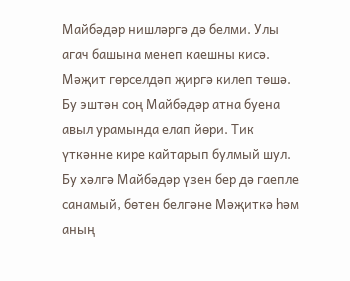Майбәдәр нишләргә дә белми. Улы агач башына менеп каешны кисә. Мәҗит гөрселдәп җиргә килеп төшә. Бу эштән соң Майбәдәр атна буена авыл урамында елап йөри. Тик үткәнне кире кайтарып булмый шул. Бу хәлгә Майбәдәр үзен бер дә гаепле санамый, бөтен белгәне Мәҗиткә һәм аның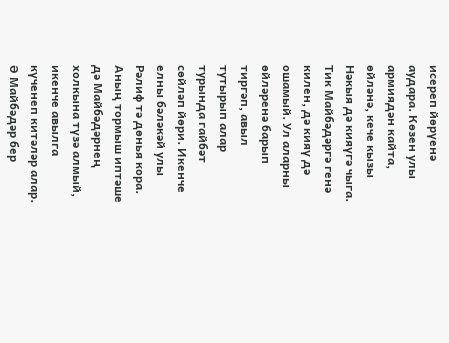исереп йөрүенә аудара. Көзен улы армиядән кайта, өйләнә, кече кызы Нәкыя дә кияүгә чыга. Тик Майбәдәргә генә килен, дә кияү дә ошамый. Ул аларны өйләренә барып тиргәп, авыл тутырып алар турында гайбәт сөйләп йөри. Икенче елны бәләкәй улы Рәлиф тә дөнья кора. Аның тормыш иптәше дә Майбәдәрнең холкына түзә алмый, икенче авылга күченеп китәләр алар. Ә Майбәдәр бер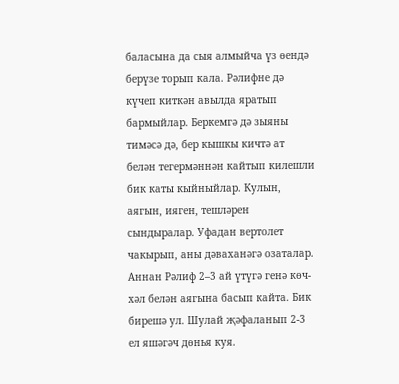баласына да сыя алмыйча үз өендә берүзе торып кала. Рәлифне дә күчеп киткән авылда яратып бармыйлар. Беркемгә дә зыяны тимәсә дә, бер кышкы кичтә ат белән тегермәннән кайтып килешли бик каты кыйныйлар. Кулын, аягын, ияген, тешләрен сындыралар. Уфадан вертолет чакырып, аны дәваханәгә озаталар. Аннан Рәлиф 2–3 ай үтүгә генә көч-хәл белән аягына басып кайта. Бик бирешә ул. Шулай җәфаланып 2-3 ел яшәгәч дөнья куя.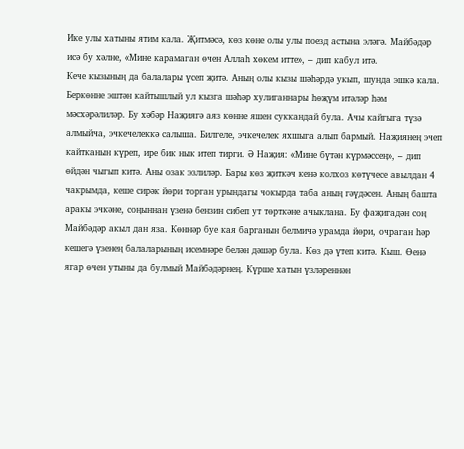Ике улы хатыны ятим кала. Җитмәсә, көз көне олы улы поезд астына эләгә. Майбәдәр исә бу хәлне, «Мине карамаган өчен Аллаһ хөкем итте», – дип кабул итә.
Кече кызының да балалары үсеп җитә. Аның олы кызы шәһәрдә укып, шунда эшкә кала. Беркөнне эштән кайтышлый ул кызга шәһәр хулиганнары һөҗүм итәләр һәм мәсхәрәлиләр. Бу хәбәр Наҗиягә аяз көнне яшен суккандай була. Ачы кайгыга түзә алмыйча, эчкечелеккә салыша. Билгеле, эчкечелек яхшыга алып бармый. Наҗиянең эчеп кайтканын күреп, ире бик нык итеп тирги. Ә Наҗия: «Мине бүтән күрмәссең», – дип өйдән чыгып китә. Аны озак эзлиләр. Бары көз җиткәч кенә колхоз көтүчесе авылдан 4 чакрымда, кеше сирәк йөри торган урындагы чокырда таба аның гәүдәсен. Аның башта аракы эчкәне, соңыннан үзенә бензин сибеп ут төрткәне ачыклана. Бу фаҗигадән соң Майбәдәр акыл дан яза. Көннәр буе кая барганын белмичә урамда йөри, очраган һәр кешегә үзенең балаларының исемнәре белән дәшәр була. Көз дә үтеп китә. Кыш. Өенә ягар өчен утыны да булмый Майбәдәрнең. Күрше хатын үзләреннән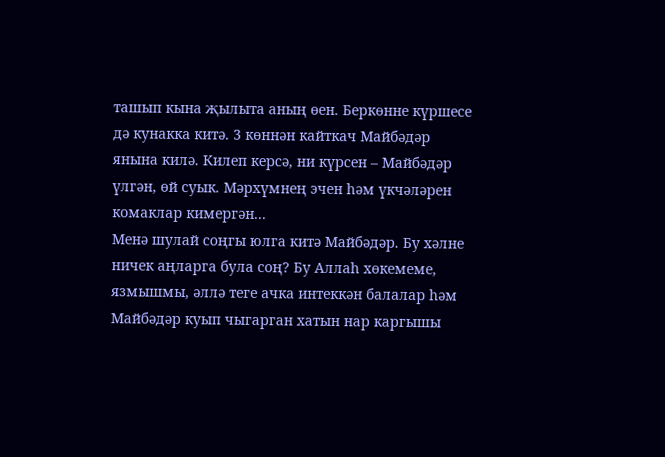ташып кына җылыта аның өен. Беркөнне күршесе дә кунакка китә. 3 көннән кайткач Майбәдәр янына килә. Килеп керсә, ни күрсен – Майбәдәр үлгән, өй суык. Мәрхүмнең эчен һәм үкчәләрен комаклар кимергән...
Менә шулай соңгы юлга китә Майбәдәр. Бу хәлне ничек аңларга була соң? Бу Аллаһ хөкемеме, язмышмы, әллә теге ачка интеккән балалар һәм Майбәдәр куып чыгарган хатын нар каргышы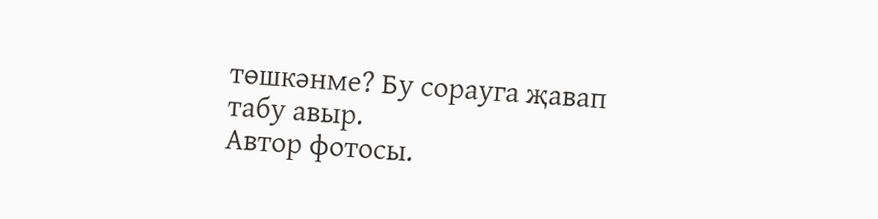төшкәнме? Бу сорауга җавап табу авыр.
Автор фотосы.